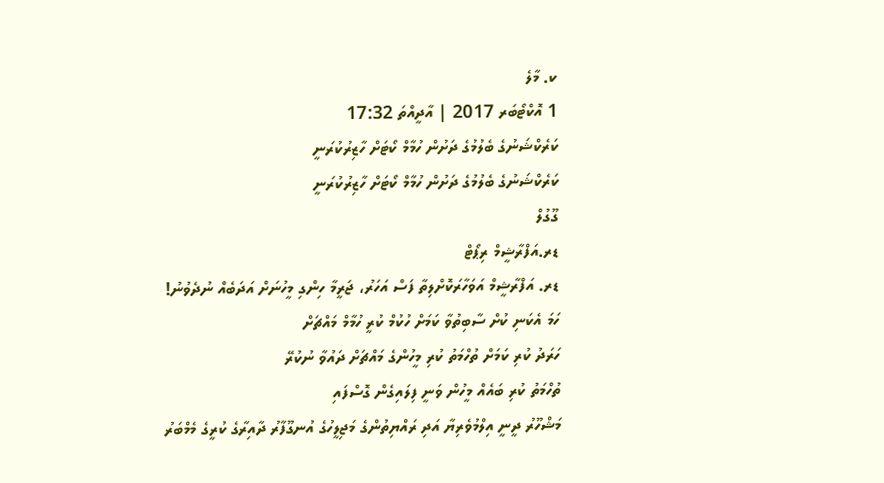ކ. މާލެ
1 އޮކްޓޯބަރ 2017 | އާދީއްތަ 17:32
ކަރެކްޝަނުގެ ބެލުމުގެ ދަށުން ހުމާމް ކޯޓަށް ހާޒިރުކުރަނީ
ކަރެކްޝަނުގެ ބެލުމުގެ ދަށުން ހުމާމް ކޯޓަށް ހާޒިރުކުރަނީ
ގޫގުލް
ޑރ.އަފްރާޝީމް ރިޕޯޓް
ޑރ. އަފްރާޝީމް އަވަހާރަކޮށްލިތާ ފަސް އަހަރު، ޖަރީމާ ހިންގި މީހުނަށް އަދަބެއް ނުދެވުނު!
ހަމަ އެކަނި ކުށް ސާބިތުވާ ކަމަށް ހުކުމް ކުރީ ހުމާމް މައްޗަށް
ހަރަދު ކުރި ކަމަށް ތުހްމަތު ކުރި މީހުންގެ މައްޗަށް ދައުވާ ނުކުރޭ
ތުހްމަތު ކުރި ބައެއް މީހުން ވަނީ ފިލައިގެން ގޮސްފައި
މަޝްހޫރު ދީނީ އިލްމުވެރިޔާ އަދި ރައްޔިތުންގެ މަޖިލީހުގެ އުނގޫފާރު ދާއިރާގެ ކުރީގެ މެމްބަރު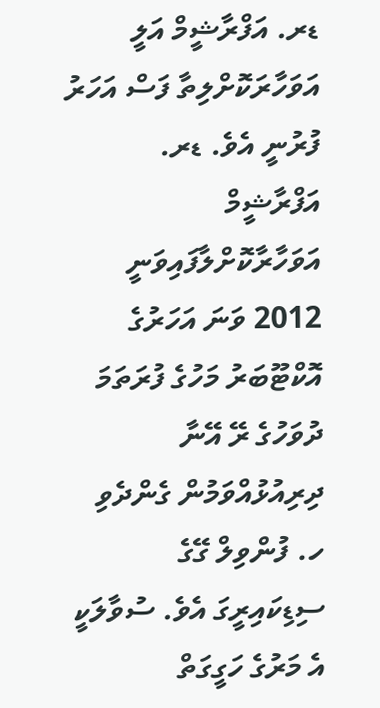ޑރ. އަފްރާޝީމް އަލީ އަވަހާރަކޮށްލިތާ ފަސް އަހަރު ފުރުނީ އެވެ. ޑރ. އަފްރާޝީމް އަވަހާރާކޮށްލާފައިވަނީ 2012 ވަނަ އަހަރުގެ އޮކްޓޫބަރު މަހުގެ ފުރަތަމަ ދުވަހުގެ ރޭ އޭނާ ދިރިއުޅުއްވަމުން ގެންދެވި ހ. ފުންވިލް ގޭގެ  ސިޑިކައިރީގަ އެވެ. ސުވާލަކީ އެ މަރުގެ ހަގީގަތް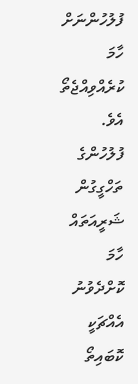ފުލުހުންނަށް ހާމަ ކުރެއްވިއްޖެތޯ އެވެ. ފުލުހުންގެ ތަހްގީގުން ޝަރީއަތައް ހާމަ ކޮށްދެވުނު އެއްޗަކީ ކޮބައިތޯ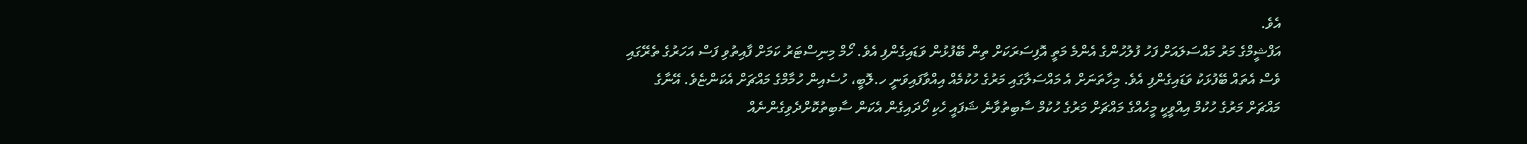އެވެ.
އަފްޝީމްގެ މަރު މައްސަލައަށް ފަހު ފުލުހުންގެ އެންމެ މަތީ އޮފިސަރަކަށް ތިން ބޭފުޅުން ވަޑައިގެންފި އެވެ. ހޯމް މިނިސްޓަރު ކަމަށް ފާއިތުވި ފަސް އަހަރުގެ ތެރޭގައި ވެސް އެތައް ބޭފުޅަކު ވަޑައިގެންފި އެވެ. މިހާތަނަށް އެ މައްސަލާގައި މަރުގެ ހުކުމެއް އިއްވާފައިވަނީ ހ.ލޮބީ، ހުސެއިން ހުމާމްގެ މައްޗަށް އެކަންޏެވެ. އޭނާގެ މައްޗަށް މަރުގެ ހުކުމް އިއްވީކީ މީހެއްގެ މައްޗަށް މަރުގެ ހުކުމް ސާބިތުވާނެ ޝަފައީ ހެކި ހޯދައިގެން އެކަން ސާބިތުކޮށްދެވިގެންނެއް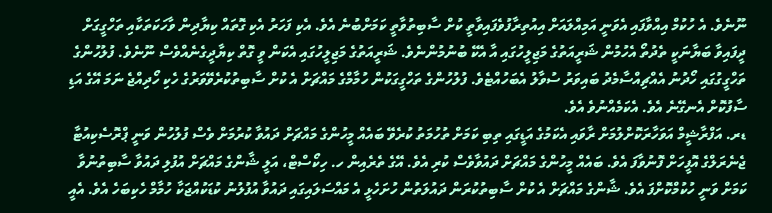ނޫނެވެ. އެ ހުކުމް އިއްވާފައި އެވަނީ އަމިއްލައަށް އިއުތިރާފުވެފައިވާތީ ކުށް ސާބިތުވާތީ ކަމަށްބުނެ އެވެ. އެކި ފަހަރު އެކި ގޮތައް ކިޔާދިން ވާހަކަތަކާއި ތަހްގީގަށް ދީފައިވާ ބަޔާނަކީ ތެދުތޯ އެހުމުން ޝަރީއަތުގެ މަޖިލީހުގައި އާ އެކޭ ބުނުމުންނެވެ. ޝަރީއަތުގެ މަޖިލީހުގައި އެކަން ވީ ގޮތް ކިޔާދީގެނެއްވެސް ނޫނެވެ. ފުލުހުންގެ ތަހްގީގުގައި ހޯދުނު އެއްޗިއްސާމެދު ބައިވަރު ސުވާލު އެބަހުއްޓެވެ. ފުލުހުންގެ ތަހްގީގަކުން ހުމާމްގެ މައްޗަށް އެ ކުށް ސާބިތުކުރެވޭވަރުގެ ހެކި ހޯދިއްޖެ ނަމަ އޭގެ އަޑި ސާފުކޮށް އެނގޭނެ އެވެ. އެކަމެއްނުވެ އެވެ.
ޑރ. އަފްރާޝީމް އަވަހާރަކޮށްލުމަށް ރާވައި އެކަމުގެ އަޑީގައި ތިބި ކަމަށް ތުހުމަތު ކުރެވޭ ބައެއް މީހުންގެ މައްޗަށް ދައުވާ ކުރުމަށް ވެސް ފުލުހުން ވަނީ ޕްރޮސެކިއުޓާ ޖެނެރަލްގެ އޮފީހަށް ފޮނުވާފަ އެވެ. ބައެއް މީހުންގެ މައްޗަށް ދައުވާވެސް ކުރި އެވެ. އޭގެ ތެރެއިން ހ. ހިކޯސްޓް، އަލީ ޝާންގެ މައްޗަށް އުފުލި ދައުވާ ސާބިތުނުވާ ކަމަށް ވަނީ ހުކުމްކޮށްފަ އެވެ. ޝާންގެ މައްޗަށް އެ ކުށް ސާބިތުކުރަން ދައުލަތުން ހުށަހެޅީ އެ މައްސަލައިގައި ދައުވާ އުފުލުނު ކުޑަކުއްޖަކާ ހުމާމް ހެކިބަހެ އެވެ. އެއީ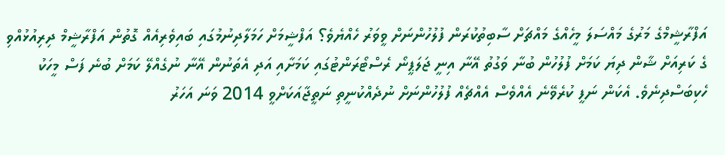އަފްރާޝީމްގެ މަރުގެ މައްސަލަ މީހެއްގެ މައްޗަށް ސާބިތުކުރަން ފުލުހުންނަށް ވީވަރު ހެއްޔެވެ؟ އަފްޝީމަށް ހަމަލާދިނުމުގައި ބައިވެރިއެއް ގޮތުން އަފްރާޝީމް ދިރިއުޅުއްވި ގެ ކަރިއަށް ޝާން ދިޔަ ކަމަށް ފުލުހުން ބުނާ ވަގުތު އޭނާ އިނީ ޖަލަޕީނޯ ރެސްޓޯރަންޓުގައި ކަމަށާއި އަދި އެތަނުން އޭނާ ނުގެއްލޭ ކަމަށް ބުނެ ފަސް މީހަކު ހެކިބަސްދިނެވެ. އެކަން ނަފީ ކުރެވޭނެ އެއްވެސް އެއްޗެއް ފުލުހުންނަށް ނުދެއްކުނީތި ނަތީޖާއަކަށްވީ 2014 ވަނަ އަހަރު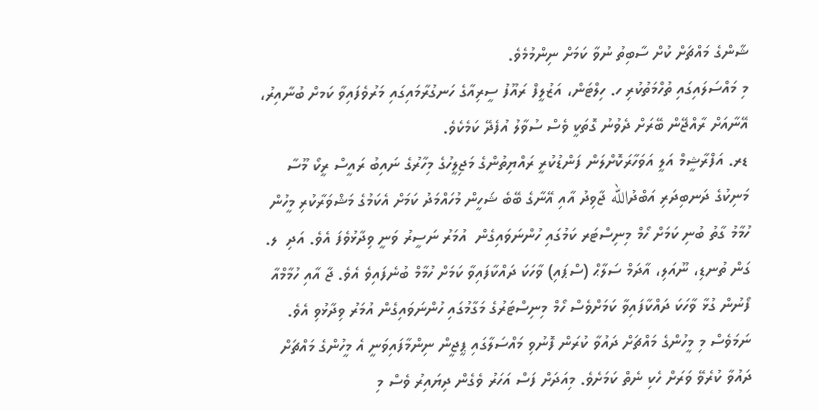ޝާންގެ މައްޗަށް ކުށް ސާބިތު ނުވާ ކަމަށް ނިންމުމެވެ.
މި މައްސަލައިގައި ތުހްމަތުކުރި ހ. ހިލްޓަން، އަޒުލީފް ރައޫފު ސީރިއާގެ ހަނގުރާމައިގައި މަރުވެފައިވާ ކަމށް ބުނާއިރު، އޭނާއަށް ރާއްޖޭން ބޭރަށް ދެވުނު ގޮތަކީ ވެސް ސުވާލު އުފެދޭ ކަމެކެވެ.
ޑރ. އަފްރާޝީމް އަލީ އަވަހާރަކޮށްލަން ފަންޑުކުރީ ރައްޔިތުންގެ މަޖިލީހުގެ މިހާރުގެ ނައިބު ރައީސް ރީކޯ މޫސާ މަނިކުގެ ދަނބިދަރި އަބްދުالله ޖާވިދު އާއި އޭނާގެ ބޭބެ ޝަހީން މުހައްމަދު ކަމަށް އެކަމުގެ މަޝްވަރާކުރި މީހުން ހުމާމު ގާތު ބުނި ކަމަށް ހޯމް މިނިސްޓަރ ކަމުގައި ހުންނަވައިގެން  އުމަރު ނަސީރު ވަނީ ވިދާޅުވެފަ އެވެ. އަދި  ލ. ގަން ތުނޑި، ނޫއަލި، އާދަމް ސަލާޙް (ސްޕައި) ވާހަކަ ދައްކާފައިވާ ކަމަށް ހުމާމް ބުނެފައިވެ އެވެ. ޖާ އާއި ހުމާމްއާ ފޯނުން ގުޅާ ވާހަކަ ދައްކާފައިވާ ކަމަށްވެސް ހޯމް މިނިސްޓަރުގެ މަގާމުގައި ހުންނަވައިގެން އުމަރު ވިދާޅުވި އެވެ. ނަމަވެސް މި މީހުންގެ މައްޗަށް ދައުވާ ކުރަން ފޮނުވި މައްސަލާގައި ޕީޖީން ނިންމާފައިވަނީ އެ މީހުންގެ މައްޗަށް ދައުވާ ކުރެވޭ ވަރަށް ހެކި ނެތް ކަމަށެވެ. މިއަދަށް ފަސް އަހަރު ވެގެން ދިޔައިރު ވެސް މި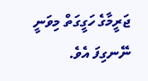ޖަރީމާގެ ހަގީގަތް މިވަނީ ނޭނގިފަ އެވެ.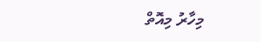މިހާރު މިއޮތް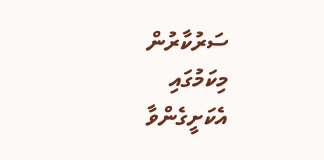ސަރުކާރުން މިކަމުގައި އެކަށީގެންވާ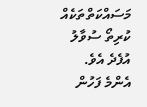މަސައްކަތްތަކެއް ކުރިތޯ ސުވާލު އުފެދެ އެވެ.
އެންމެ ފަހުން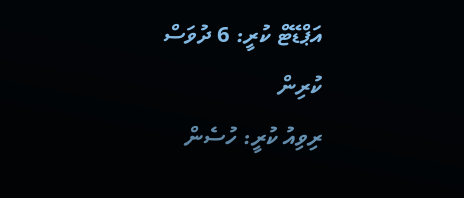އަޕްޑޭޓް ކުރީ: 6 ދުވަސް ކުރިން
ރިވިއު ކުރީ: ހުސެން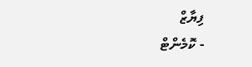ފިޔާޒް
- ކޮމެންޓް